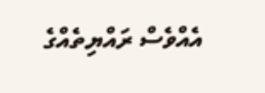އެއްވެސް ރައްޔިތެއްގެ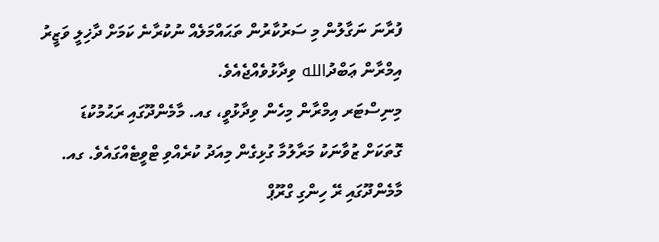ފުރާނަ ނަގާލުން މި ސަރުކާރުން ތަޙައްމަލެއް ނުކުރާނެ ކަމަށް ދާޚިލީ ވަޒީރު އިމްރާން ޢަބްދުالله ވިދާޅުވެއްޖެއެވެ.
މިނިސްޓަރ އިމްރާން މިހެން ވިދާޅުވީ، ގއ. މާމެންދޫގައި ރަޙުމުކުޑަ ގޮތަކަށް ޒުވާނަކު މަރާލުމާ ގުޅިގެން މިއަދު ކުރެއްވި ޓްވީޓެއްގައެވެ. ގއ. މާމެންދޫގައި ރޭ ހިންގި ގްރޫޕް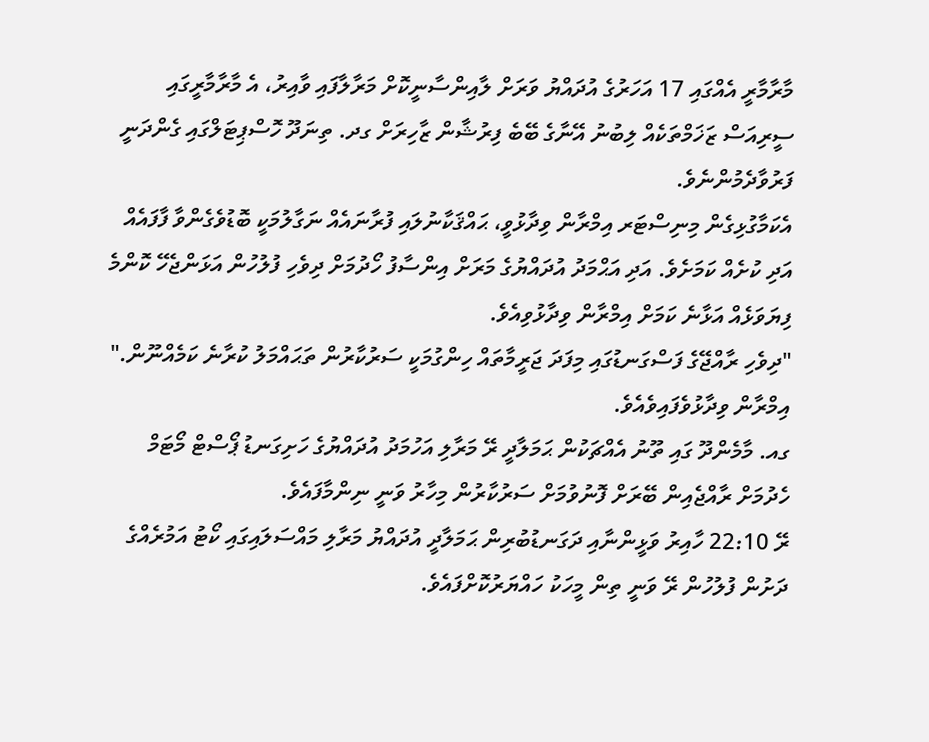މާރާމާރީ އެއްގައި 17 އަހަރުގެ އުދައްޔު ވަރަށް ލާއިންސާނީކޮށް މަރާލާފައި ވާއިރު، އެ މާރާމާރީގައި ސީރިއަސް ޒަޚަމްތަކެއް ލިބުނު އޭނާގެ ބޭބެ ފިރުޝާން ޒާހިރަށް ގދ. ތިނަދޫ ހޮސްޕިޓަލްގައި ގެންދަނީ ފަރުވާދެމުންނެވެ.
އެކަމާގުޅިގެން މިނިސްޓަރ އިމްރާން ވިދާޅުވީ، ޙައްޤަކާނުލައި ފުރާނައެއް ނަގާލުމަކީ ބޮޑުވެގެންވާ ފާފައެއް އަދި ކުށެއް ކަމަށެވެ. އަދި އަޙްމަދު އުދައްޔުގެ މަރަށް އިންސާފު ހޯދުމަށް ދިވެހި ފުލުހުން އަޅަންޖެހޭ ކޮންމެ ފިޔަވަޅެއް އަޅާނެ ކަމަށް އިމްރާން ވިދާޅުވިއެވެ.
"ދިވެހި ރާއްޖޭގެ ފަސްގަނޑުގައި މިފަދަ ޖަރީމާތައް ހިންގުމަކީ ސަރުކާރުން ތަޙައްމަލު ކުރާނެ ކަމެއްނޫން." އިމްރާން ވިދާޅުވެފައިވެއެވެ.
ގއ. މާމެންދޫ ގައި ތޫނު އެއްޗަކުން ޙަމަލާދީ ރޭ މަރާލި އަހުމަދު އުދައްޔުގެ ހަށިގަނޑު ޕޯސްޓް މޯޓަމް ހެދުމަށް ރާއްޖެއިން ބޭރަށް ފޮނުވުމަށް ސަރުކާރުން މިހާރު ވަނީ ނިންމާފައެވެ.
ރޭ 22:10 ހާއިރު ވަޅީންނާއި ދަގަނޑުބުރިން ޙަމަލާދީ އުދައްޔު މަރާލި މައްސަލައިގައި ކޯޓު އަމުރެއްގެ ދަށުން ފުލުހުން ރޭ ވަނީ ތިން މީހަކު ހައްޔަރުކޮށްފައެވެ.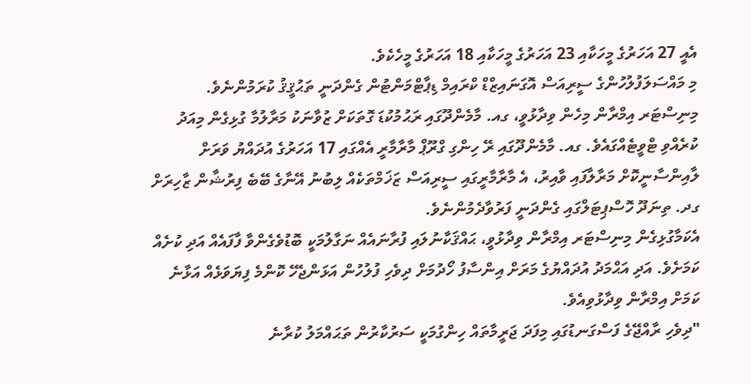އެއީ 27 އަހަރުގެ މީހަކާއި 23 އަހަރުގެ މީހަކާއި 18 އަހަރުގެ މީހެކެވެ.
މި މައްސަލަފުލުހުންގެ ސީރިއަސް އޮގަނައިޒްޑް ކްރައިމް ޑިޕާޓްމަންޓުން ގެންދަނީ ތަޙުޤީޤު ކުރަމުންނެވެ.
މިނިސްޓަރ އިމްރާން މިހެން ވިދާޅުވީ، ގއ. މާމެންދޫގައި ރަޙުމުކުޑަ ގޮތަކަށް ޒުވާނަކު މަރާލުމާ ގުޅިގެން މިއަދު ކުރެއްވި ޓްވީޓެއްގައެވެ. ގއ. މާމެންދޫގައި ރޭ ހިންގި ގްރޫޕް މާރާމާރީ އެއްގައި 17 އަހަރުގެ އުދައްޔު ވަރަށް ލާއިންސާނީކޮށް މަރާލާފައި ވާއިރު، އެ މާރާމާރީގައި ސީރިއަސް ޒަޚަމްތަކެއް ލިބުނު އޭނާގެ ބޭބެ ފިރުޝާން ޒާހިރަށް ގދ. ތިނަދޫ ހޮސްޕިޓަލްގައި ގެންދަނީ ފަރުވާދެމުންނެވެ.
އެކަމާގުޅިގެން މިނިސްޓަރ އިމްރާން ވިދާޅުވީ، ޙައްޤަކާނުލައި ފުރާނައެއް ނަގާލުމަކީ ބޮޑުވެގެންވާ ފާފައެއް އަދި ކުށެއް ކަމަށެވެ. އަދި އަޙްމަދު އުދައްޔުގެ މަރަށް އިންސާފު ހޯދުމަށް ދިވެހި ފުލުހުން އަޅަންޖެހޭ ކޮންމެ ފިޔަވަޅެއް އަޅާނެ ކަމަށް އިމްރާން ވިދާޅުވިއެވެ.
"ދިވެހި ރާއްޖޭގެ ފަސްގަނޑުގައި މިފަދަ ޖަރީމާތައް ހިންގުމަކީ ސަރުކާރުން ތަޙައްމަލު ކުރާނެ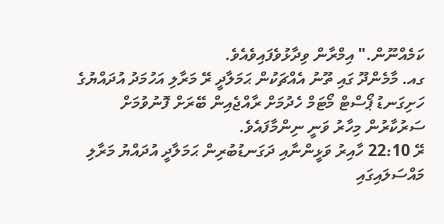ކަމެއްނޫން." އިމްރާން ވިދާޅުވެފައިވެއެވެ.
ގއ. މާމެންދޫ ގައި ތޫނު އެއްޗަކުން ޙަމަލާދީ ރޭ މަރާލި އަހުމަދު އުދައްޔުގެ ހަށިގަނޑު ޕޯސްޓް މޯޓަމް ހެދުމަށް ރާއްޖެއިން ބޭރަށް ފޮނުވުމަށް ސަރުކާރުން މިހާރު ވަނީ ނިންމާފައެވެ.
ރޭ 22:10 ހާއިރު ވަޅީންނާއި ދަގަނޑުބުރިން ޙަމަލާދީ އުދައްޔު މަރާލި މައްސަލައިގައި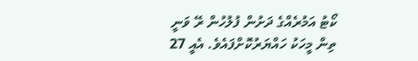ކޯޓު އަމުރެއްގެ ދަށުން ފުލުހުން ރޭ ވަނީ ތިން މީހަކު ހައްޔަރުކޮށްފައެވެ. އެއީ 27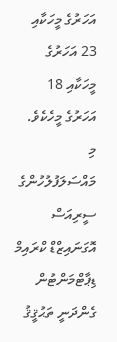އަހަރުގެ މީހަކާއި 23 އަހަރުގެ މީހަކާއި 18 އަހަރުގެ މީހެކެވެ.
މި މައްސަލަފުލުހުންގެ ސީރިއަސް އޮގަނައިޒްޑް ކްރައިމް ޑިޕާޓްމަންޓުން ގެންދަނީ ތަޙުޤީޤު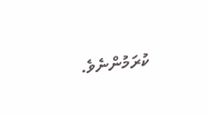ކުރަމުންނެވެ.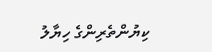ކިޔުންތެރިންގެ ހިޔާލު